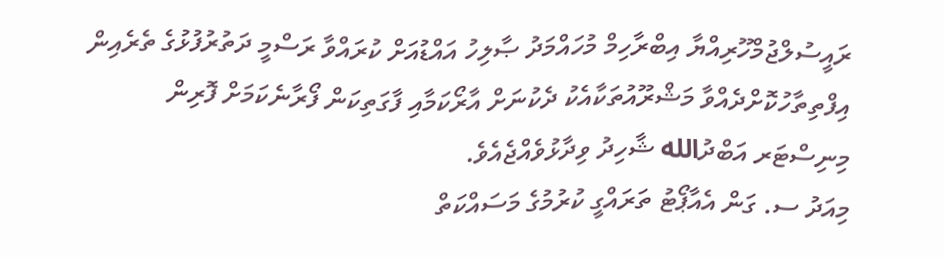ރައީސުލްޖުމްހޫރިއްޔާ އިބްރާހިމް މުހައްމަދު ޞާލިހު އައްޑުއަށް ކުރައްވާ ރަސްމީ ދަތުރުފުޅުގެ ތެރެއިން އިފްތިތާހުކޮށްދެއްވާ މަޝްރޫއުތަކާއެކު ދެކުނަށް އާރޯކަމާއި ފާގަތިކަން ފޯރާނެކަމަށް ފޮރިން މިނިސްޓަރ އަބްދުالله ޝާހިދު ވިދާޅުވެއްޖެއެވެ.
މިއަދު ސ. ގަން އެއާޕޯޓު ތަރައްގީ ކުރުމުގެ މަސައްކަތް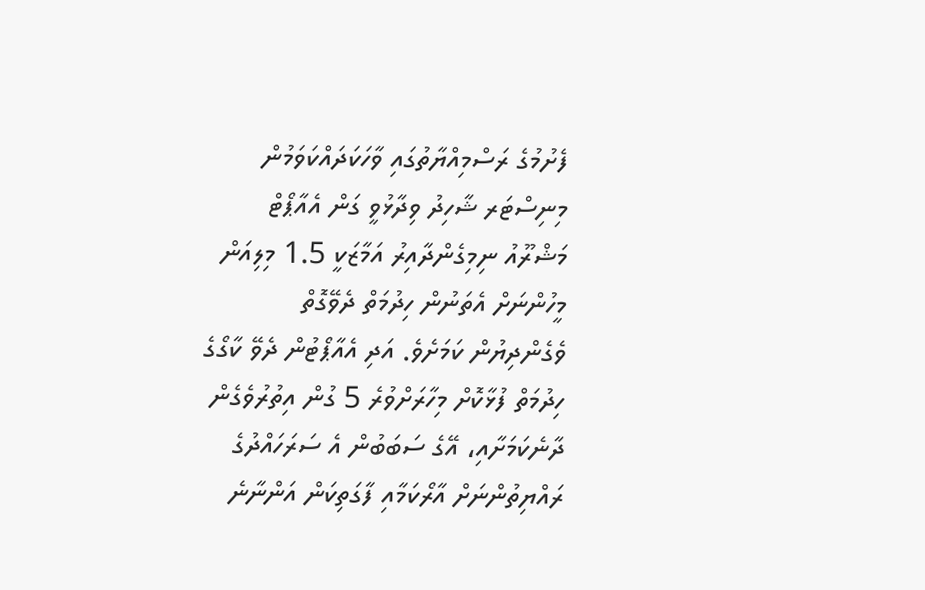ފެށުމުގެ ރަސްމިއްޔާތުގައި ވާހަކަދައްކަވަމުން މިނިސްޓަރ ޝާހިދު ވިދާޅުވީ ގަން އެއާޕޯޓް މަޝްރޫއު ނިމިގެންދާއިރު އަމާޒަކީ 1.5 މިލިއަން މީހުންނަށް އެތަނުން ހިދުމަތް ދެވޭގޮތް ވެގެންދިޔުން ކަމަށެވެ. އަދި އެއާޕޯޓުން ދެވޭ ކާގޯގެ ހިދުމަތް ފުޅާކޮށް މިހާރަށްވުރެ 5 ގުން އިތުރުވެގެން ދާނެކަމަށާއި، އޭގެ ސަބަބުން އެ ސަރަހައްދުގެ ރައްޔިތުންނަށް އާރޯކަމާއި ފާގަތިކަން އަންނާނެ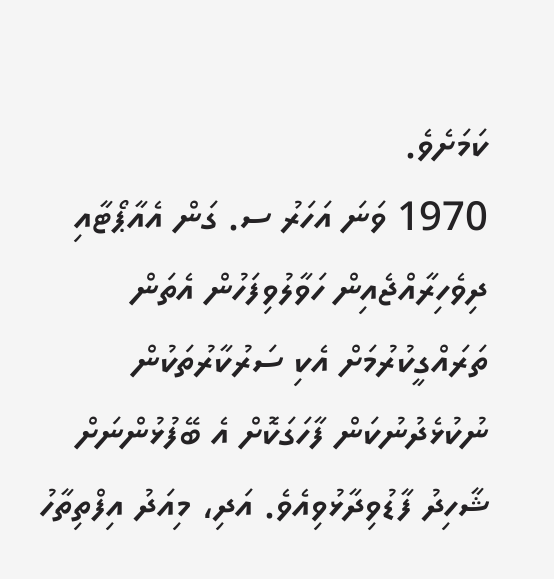ކަމަށެވެ.
1970 ވަނަ އަހަރު ސ. ގަން އެއާޕޯޓާއި ދިވެހިރާއްޖެއިން ހަވާލުވިފަހުން އެތަން ތަރައްގީކުރުމަށް އެކި ސަރުކާރުތަކުން ނުކުޅެދުނުކަން ފާހަގަކޮށް އެ ބޭފުޅުންނަށް ޝާހިދު ފާޑުވިދާޅުވިއެވެ. އަދި، މިއަދު އިފްތިތާހު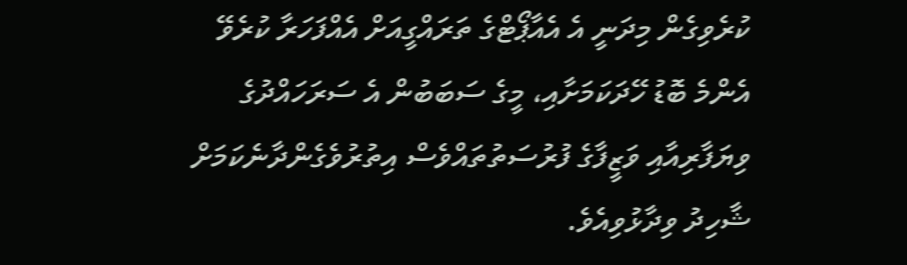ކުރެވިގެން މިދަނީ އެ އެއާޕޯޓްގެ ތަރައްގީއަށް އެއްފަހަރާ ކުރެވޭ އެންމެ ބޮޑު ހޭދަކަމަށާއި، މީގެ ސަބަބުން އެ ސަރަހައްދުގެ ވިޔަފާރިއާއި ވަޒީފާގެ ފުރުސަތުތައްވެސް އިތުރުވެގެންދާނެކަމަށް ޝާހިދު ވިދާޅުވިއެވެ.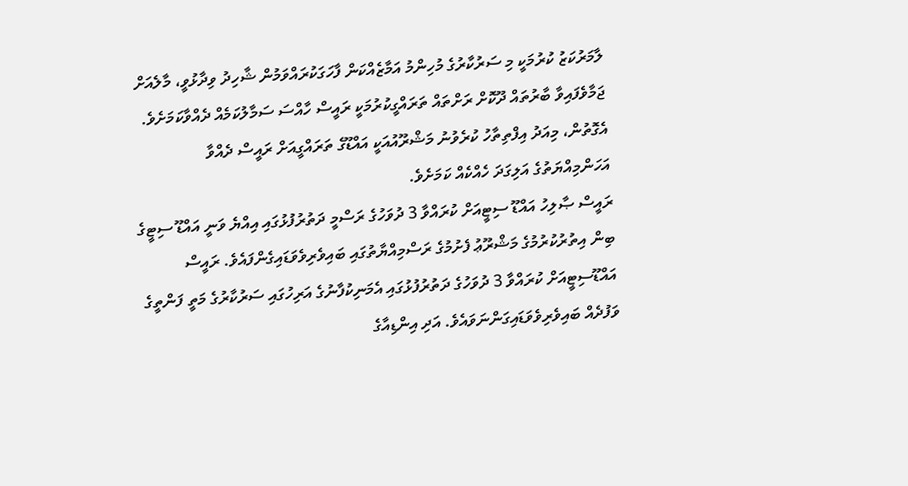ލާމަރުކަޒު ކުރުމަކީ މި ސަރުކާރުގެ މުހިންމު އަމާޒެއްކަން ފާހަގަކުރައްވަމުން ޝާހިދު ވިދާޅުވީ، މާލެއަށް ޖަމާވެފައިވާ ބާރުތައް ދޫކޮށް ރަށްތައް ތަރައްގީކުރުމަކީ ރައީސް ހާއްސަ ސަމާލުކަމެއް ދެއްވާކަމަށެވެ. އެގޮތުން، މިއަދު އިފްތިތާހު ކުރެވުނު މަޝްރޫއުއަކީ އައްޑޫގެ ތަރައްގީއަށް ރައީސް ދެއްވާ އަހަންމިއްޔަތުގެ އަލިގަދަ ހެއްކެއް ކަމަށެވެ.
ރައީސް ޞާލިހު އައްޑޫ ސިޓީއަށް ކުރައްވާ 3 ދުވަހުގެ ރަސްމީ ދަތުރުފުޅުގައި އިއްޔެ ވަނީ އައްޑޫ ސިޓީގެ ބިން އިތުރުކުރުމުގެ މަޝްރޫޢު ފެށުމުގެ ރަސްމިއްޔާތުގައި ބައިވެރިވެވަޑައިގެންފައެވެ. ރައީސް އައްޑޫސިޓީއަށް ކުރައްވާ 3 ދުވަހުގެ ދަތުރުފުޅުގައި އެމަނިކުފާނުގެ އަރިހުގައި ސަރުކާރުގެ މަތީ ފަންތީގެ ވަފުދެއް ބައިވެރިވެވަޑައިގަންނަވައެވެ. އަދި އިންޑިއާގެ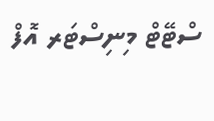ސްޓޭޓް މިނިސްޓަރ އޮފް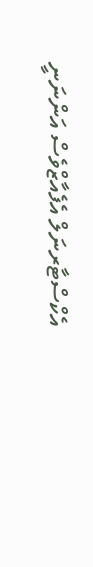އެކްސްޓާރނަލް އެފެއާޒްވެސް އަންނަނީ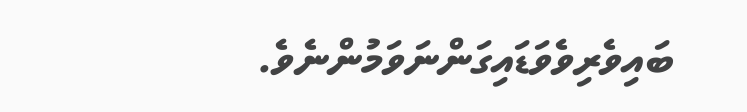ބައިވެރިވެވަޑައިގަންނަވަމުންނެވެ.